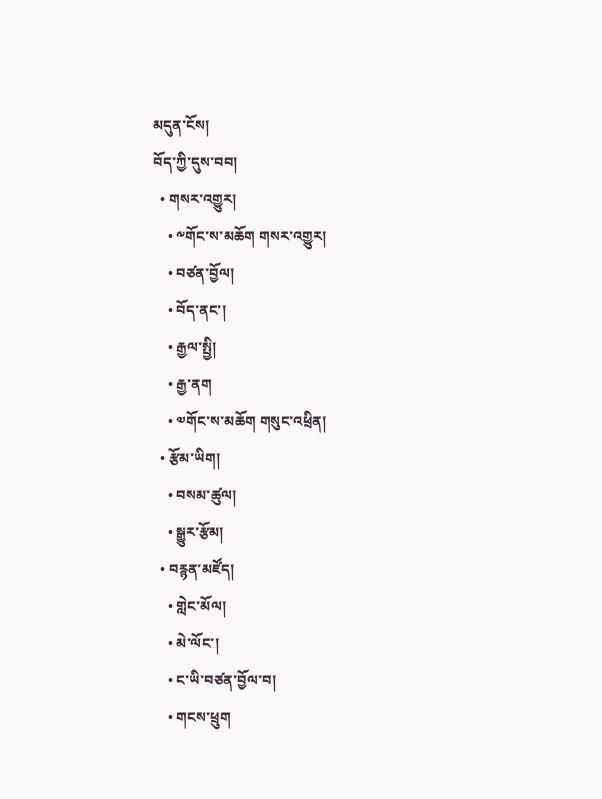མདུན་ངོས།
བོད་ཀྱི་དུས་བབ།
  • གསར་འགྱུར།
    • ༸གོང་ས་མཆོག གསར་འགྱུར།
    • བཙན་བྱོལ།
    • བོད་ནང་།
    • རྒྱལ་སྤྱི།
    • རྒྱ་ནག
    • ༧གོང་ས་མཆོག གསུང་འཕྲིན།
  • རྩོམ་ཡིག།
    • བསམ་ཚུལ།
    • སྒྱུར་རྩོམ།
  • བརྙན་མཛོད།
    • གླེང་མོལ།
    • མེ་ལོང་།
    • ང་ཡི་བཙན་བྱོལ་བ།
    • གངས་ཕྲུག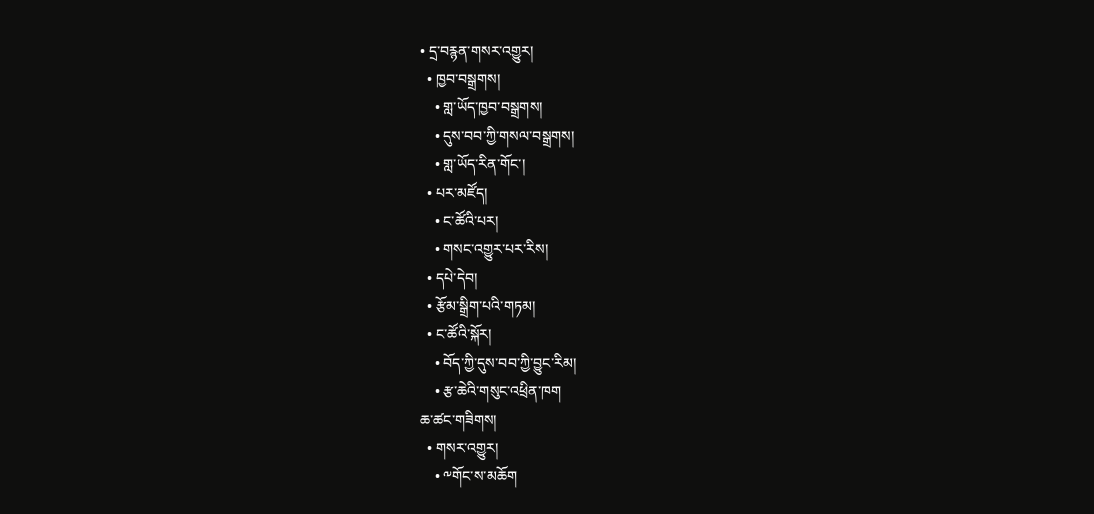• དྲ་བརྙན་གསར་འགྱུར།
  • ཁྱབ་བསྒྲགས།
    • གླ་ཡོད་ཁྱབ་བསྒྲགས།
    • དུས་བབ་ཀྱི་གསལ་བསྒྲགས།
    • གླ་ཡོད་རིན་གོང་།
  • པར་མཛོད།
    • ང་ཚོའི་པར།
    • གསང་འགྱུར་པར་རིས།
  • དཔེ་དེབ།
  • རྩོམ་སྒྲིག་པའི་གཏམ།
  • ང་ཚོའི་སྐོར།
    • བོད་ཀྱི་དུས་བབ་ཀྱི་བྱུང་རིམ།
    • རྩ་ཆེའི་གསུང་འཕྲིན་ཁག
ཆ་ཚང་གཟིགས།
  • གསར་འགྱུར།
    • ༸གོང་ས་མཆོག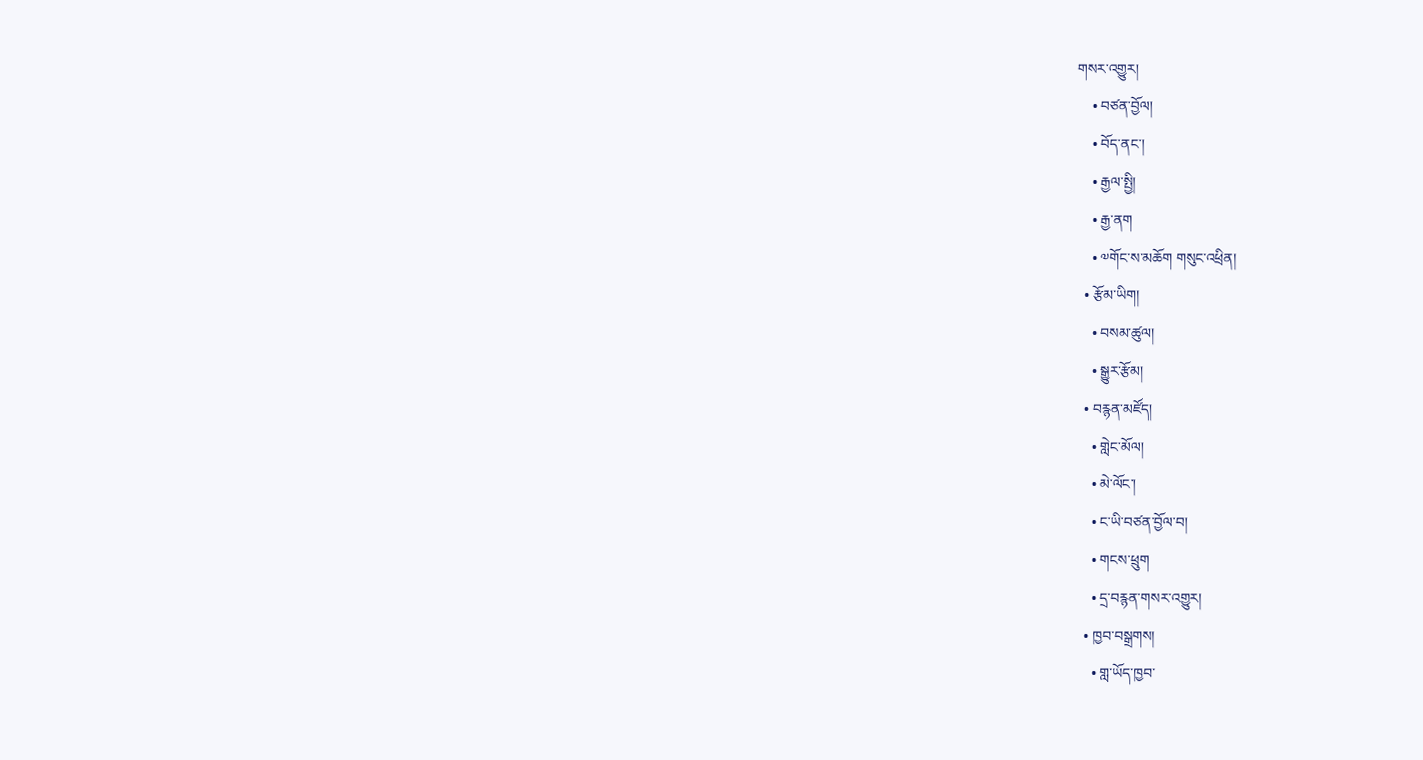གསར་འགྱུར།
    • བཙན་བྱོལ།
    • བོད་ནང་།
    • རྒྱལ་སྤྱི།
    • རྒྱ་ནག
    • ༧གོང་ས་མཆོག གསུང་འཕྲིན།
  • རྩོམ་ཡིག།
    • བསམ་ཚུལ།
    • སྒྱུར་རྩོམ།
  • བརྙན་མཛོད།
    • གླེང་མོལ།
    • མེ་ལོང་།
    • ང་ཡི་བཙན་བྱོལ་བ།
    • གངས་ཕྲུག
    • དྲ་བརྙན་གསར་འགྱུར།
  • ཁྱབ་བསྒྲགས།
    • གླ་ཡོད་ཁྱབ་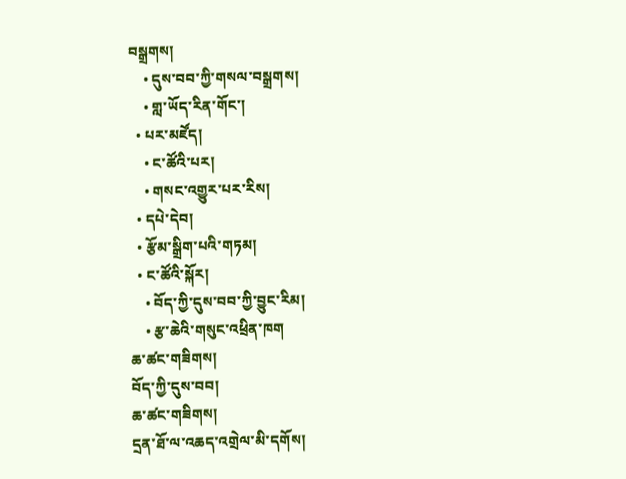བསྒྲགས།
    • དུས་བབ་ཀྱི་གསལ་བསྒྲགས།
    • གླ་ཡོད་རིན་གོང་།
  • པར་མཛོད།
    • ང་ཚོའི་པར།
    • གསང་འགྱུར་པར་རིས།
  • དཔེ་དེབ།
  • རྩོམ་སྒྲིག་པའི་གཏམ།
  • ང་ཚོའི་སྐོར།
    • བོད་ཀྱི་དུས་བབ་ཀྱི་བྱུང་རིམ།
    • རྩ་ཆེའི་གསུང་འཕྲིན་ཁག
ཆ་ཚང་གཟིགས།
བོད་ཀྱི་དུས་བབ།
ཆ་ཚང་གཟིགས།
དྲན་ཐོ་ལ་འཆད་འགྲེལ་མི་དགོས།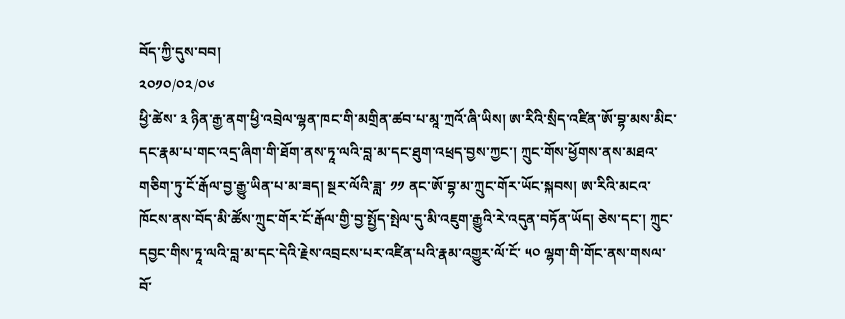བོད་ཀྱི་དུས་བབ།
༢༠༡༠/༠༢/༠༦
ཕྱི་ཚེས་ ༣ ཉིན་རྒྱ་ནག་ཕྱི་འབྲེལ་ལྷན་ཁང་གི་མགྲིན་ཚབ་པ་མཱ་ཀྲའོ་ཞི་ཡིས། ཨ་རིའི་སྲིད་འཛིན་ཨོ་བྷ་མས་མིང་དང་རྣམ་པ་གང་འདྲ་ཞིག་གི་ཐོག་ནས་ཏཱ་ལའི་བླ་མ་དང་ཐུག་འཕྲད་བྱས་ཀྱང་། ཀྲུང་གོས་ཕྱོགས་ནས་མཐའ་གཅིག་ཏུ་ངོ་རྒོལ་བྱ་རྒྱུ་ཡིན་པ་མ་ཟད། སྔར་ལོའི་ཟླ་ ༡༡ ནང་ཨོ་བྷ་མ་ཀྲུང་གོར་ཡོང་སྐབས། ཨ་རིའི་མངའ་ཁོངས་ནས་བོད་མི་ཚོས་ཀྲུང་གོར་ངོ་རྒོལ་གྱི་བྱ་སྤྱོད་སྤེལ་དུ་མི་འཇུག་རྒྱུའི་རེ་འདུན་བཏོན་ཡོད། ཅེས་དང་། ཀྲུང་དབྱང་གིས་ཏཱ་ལའི་བླ་མ་དང་དེའི་རྗེས་འབྲངས་པར་འཛིན་པའི་རྣམ་འགྱུར་ལོ་ངོ་ ༥༠ ལྷག་གི་གོང་ནས་གསལ་བོ་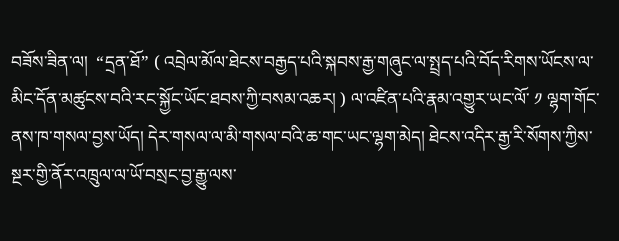བཟོས་ཟིན་ལ།  “དྲན་ཐོ” ( འབྲེལ་མོལ་ཐེངས་བརྒྱད་པའི་སྐབས་རྒྱ་གཞུང་ལ་སྤྲད་པའི་བོད་རིགས་ཡོངས་ལ་མིང་དོན་མཚུངས་བའི་རང་སྐྱོང་ཡོང་ཐབས་ཀྱི་བསམ་འཆར། ) ལ་འཛིན་པའི་རྣམ་འགྱུར་ཡང་ལོ་ ༡ ལྷག་གོང་ནས་ཁ་གསལ་བྱས་ཡོད། དེར་གསལ་ལ་མི་གསལ་བའི་ཆ་གང་ཡང་ལྷག་མེད། ཐེངས་འདིར་རྒྱ་རི་སོགས་ཀྱིས་སྔར་གྱི་ནོར་འཁྲུལ་ལ་ཡོ་བསྲང་བྱ་རྒྱུ་ལས་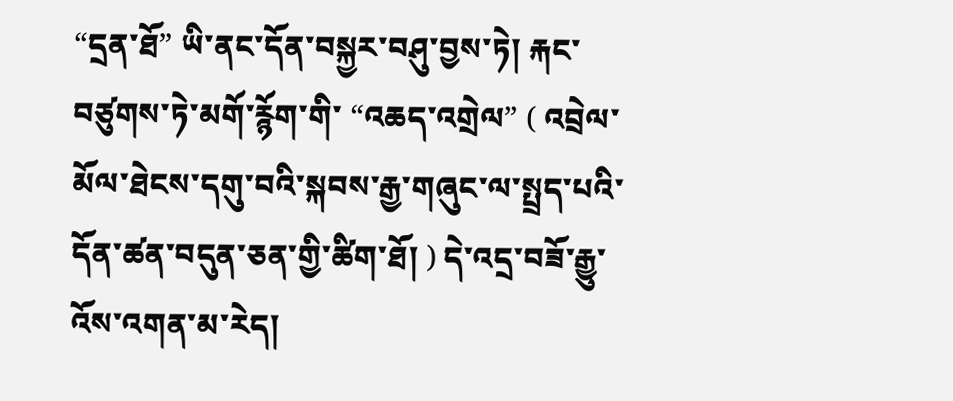“དྲན་ཐོ” ཡི་ནང་དོན་བསྐྱར་བཤུ་བྱས་ཏེ། རྐང་བཙུགས་ཏེ་མགོ་རྙོག་གི་ “འཆད་འགྲེལ” ( འབྲེལ་མོལ་ཐེངས་དགུ་བའི་སྐབས་རྒྱ་གཞུང་ལ་སྤྲད་པའི་དོན་ཚན་བདུན་ཅན་གྱི་ཚིག་ཐོ། ) དེ་འདྲ་བཟོ་རྒྱུ་འོས་འགན་མ་རེད།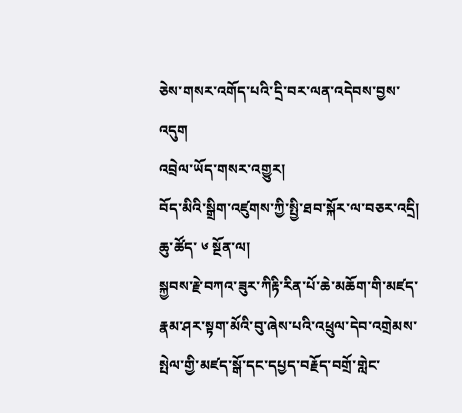ཅེས་གསར་འགོད་པའི་དྲི་བར་ལན་འདེབས་བྱས་འདུག
འབྲེལ་ཡོད་གསར་འགྱུར།
བོད་མིའི་སྒྲིག་འཛུགས་ཀྱི་སྤྱི་ཐབ་སྐོར་ལ་བཅར་འདྲི།
ཆུ་ཚོད་ ༦ སྔོན་ལ།
སྐྱབས་རྗེ་བཀའ་ཟུར་ཀིརྟི་རིན་པོ་ཆེ་མཆོག་གི་མཛད་རྣམ་ཤར་སྟག་མོའི་བུ་ཞེས་པའི་འཕྲུལ་དེབ་འགྲེམས་སྤེལ་གྱི་མཛད་སྒོ་དང་དཔྱད་བརྗོད་བགྲོ་གླེང་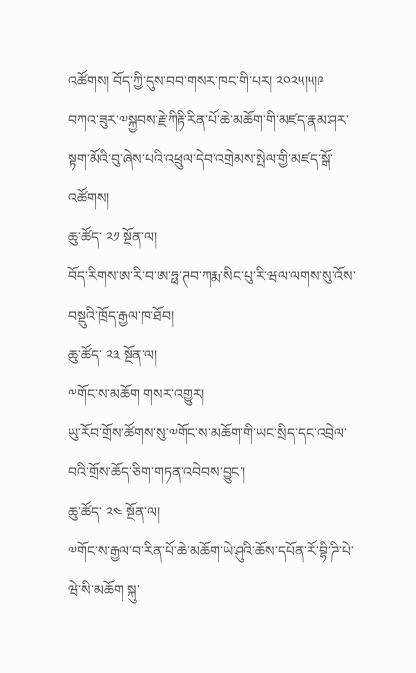འཚོགས། བོད་ཀྱི་དུས་བབ་གསར་ཁང་གི་པར། ༢༠༢༥།༥།༩
བཀའ་ཟུར་༧སྐྱབས་རྗེ་ཀིརྟི་རིན་པོ་ཆེ་མཆོག་གི་མཛད་རྣམ་ཤར་སྟག་མོའི་བུ་ཞེས་པའི་འཕྲུལ་དེབ་འགྲེམས་སྤེལ་གྱི་མཛད་སྒོ་འཚོགས།
ཆུ་ཚོད་ ༢༡ སྔོན་ལ།
བོད་རིགས་ཨ་རི་བ་ཨ་ཧྥ་ཊབ་ཀརྨ་སིང་པུ་རི་ཝལ་ལགས་སུ་འོས་བསྡུའི་ཁྲོད་རྒྱལ་ཁ་ཐོབ།
ཆུ་ཚོད་ ༢༣ སྔོན་ལ།
༸གོང་ས་མཆོག གསར་འགྱུར།
ཡུ་རོབ་གྲོས་ཚོགས་སུ་༧གོང་ས་མཆོག་གི་ཡང་སྲིད་དང་འབྲེལ་བའི་གྲོས་ཆོད་ཅིག་གཏན་འབེབས་བྱུང་།
ཆུ་ཚོད་ ༢༤ སྔོན་ལ།
༧གོང་ས་རྒྱལ་བ་རིན་པོ་ཆེ་མཆོག་ཡེ་ཤུའི་ཆོས་དཔོན་རོ་བྷི་ཌི་པེ་ཝེ་སི་མཆོག སྐུ་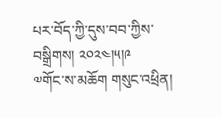པར་བོད་ཀྱི་དུས་བབ་ཀྱིས་བསྒྲིགས། ༢༠༢༤།༥།༩
༧གོང་ས་མཆོག གསུང་འཕྲིན།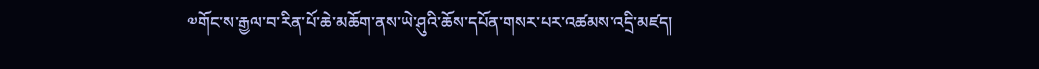༧གོང་ས་རྒྱལ་བ་རིན་པོ་ཆེ་མཆོག་ནས་ཡེ་ཤུའི་ཆོས་དཔོན་གསར་པར་འཚམས་འདྲི་མཛད།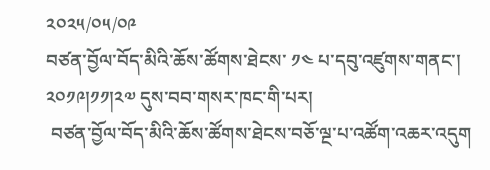༢༠༢༥/༠༥/༠༩
བཙན་བྱོལ་བོད་མིའི་ཆོས་ཚོགས་ཐེངས་ ༡༤ པ་དབུ་འཛུགས་གནང་། ༢༠༡༩།༡༡།༢༧ དུས་བབ་གསར་ཁང་གི་པར།
 བཙན་བྱོལ་བོད་མིའི་ཆོས་ཚོགས་ཐེངས་བཅོ་ལྔ་པ་འཚོག་འཆར་འདུག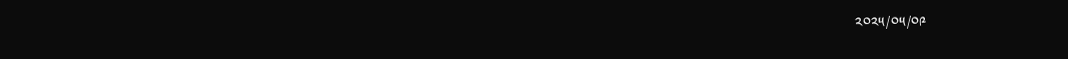༢༠༢༥/༠༥/༠༩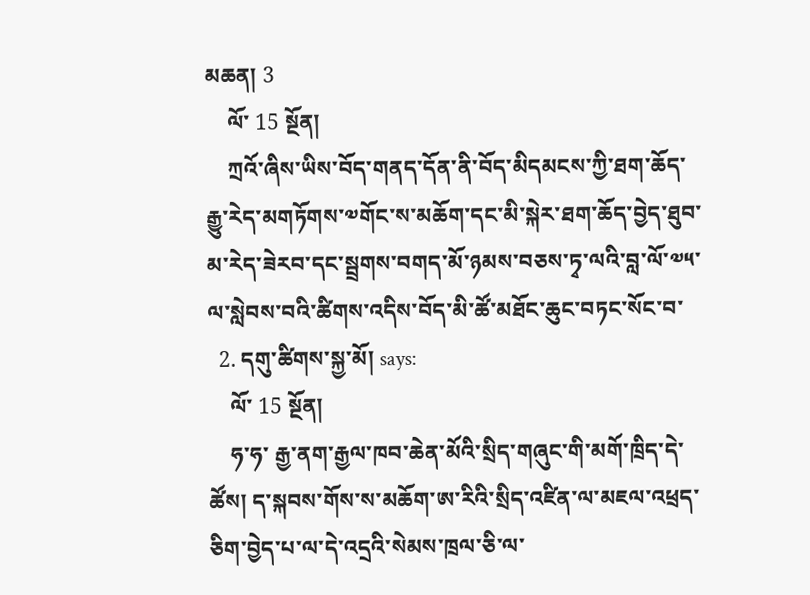མཆན། 3
    ལོ་ 15 སྔོན།
    ཀྲའོ་ཞིས་ཡིས་བོད་གནད་དོན་ནི་བོད་མིདམངས་ཀྱི་ཐག་ཆོད་རྒྱུ་རེད་མགཏོགས་༧གོང་ས་མཆོག་དང་མི་སྐེར་ཐག་ཆོད་བྱེད་ཐུབ་མ་རེད་ཟེརབ་དང་སྦྲགས་བགད་མོ་ཉམས་བཅས་ཏྭ་ལའི་བླ་ལོ་༧༥་ལ་སླེབས་བའི་ཚིགས་འདིས་བོད་མི་ཚོ་མཐོང་ཆུང་བཏང་སོང་བ་
  2. དགུ་ཚིགས་སྐྱ་མོ། says:
    ལོ་ 15 སྔོན།
    ཧ་ཧ་ རྒྱ་ནག་རྒྱལ་ཁབ་ཆེན་མོའི་སྲིད་གཞུང་གི་མགོ་ཁྲིད་དེ་ཚོས། ད་སྐབས་གོས་ས་མཆོག་ཨ་རིའི་སྲིད་འཛིན་ལ་མཇལ་འཕྲད་ཅིག་བྱེད་པ་ལ་དེ་འདྲའི་སེམས་ཁྲལ་ཅི་ལ་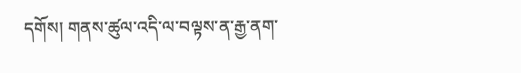དགོས། གནས་ཚུལ་འདི་ལ་བལྟས་ན་རྒྱ་ནག་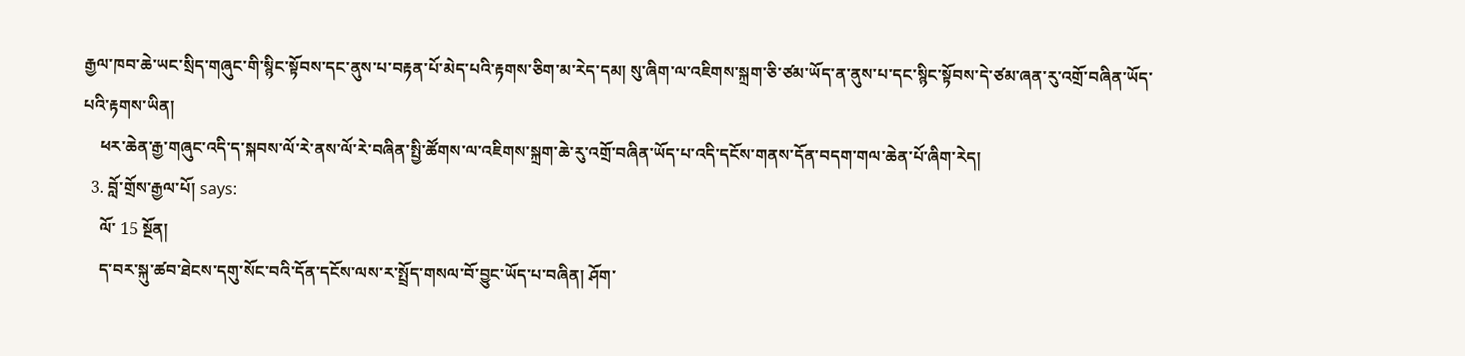རྒྱལ་ཁབ་ཆེ་ཡང་སྲིད་གཞུང་གི་སྙིང་སྟོབས་དང་ནུས་པ་བརྟན་པོ་མེད་པའི་རྟགས་ཅིག་མ་རེད་དམ། སུ་ཞིག་ལ་འཇིགས་སྐྲག་ཅི་ཙམ་ཡོད་ན་ནུས་པ་དང་སྙིང་སྟོབས་དེ་ཙམ་ཞན་རུ་འགྲོ་བཞིན་ཡོད་པའི་རྟགས་ཡིན།
    ཕར་ཆེན་རྒྱ་གཞུང་འདི་ད་སྐབས་ལོ་རེ་ནས་ལོ་རེ་བཞིན་སྤྱི་ཚོགས་ལ་འཇིགས་སྐྲག་ཆེ་རུ་འགྲོ་བཞིན་ཡོད་པ་འདི་དངོས་གནས་དོན་བདག་གལ་ཆེན་པོ་ཞིག་རེད།
  3. བློ་གྲོས་རྒྱལ་པོ། says:
    ལོ་ 15 སྔོན།
    ད་བར་སྐུ་ཚབ་ཐེངས་དགུ་སོང་བའི་དོན་དངོས་ལས་ར་སྤྲོད་གསལ་བོ་བྱུང་ཡོད་པ་བཞིན། ཤོག་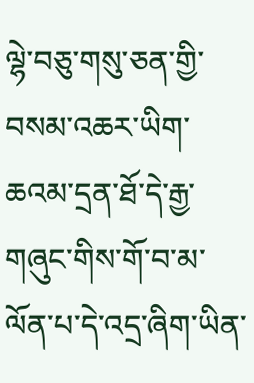ལྷེ་བཅུ་གསུ་ཅན་གྱི་བསམ་འཆར་ཡིག་ཆའམ་དྲན་ཐོ་དེ་རྒྱ་གཞུང་གིས་གོ་བ་མ་ལོན་པ་དེ་འདྲ་ཞིག་ཡིན་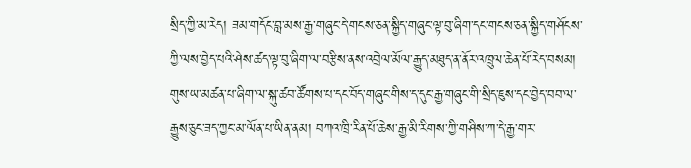སྲིད་ཀྱི་མ་རེད། ཟམ་གདོང་བླ་མས་རྒྱ་གཞུང་དེ་གངས་ཅན་སྐྱིད་གཞུང་ལྟ་བུ་ཞིག་དང་གངས་ཅན་སྐྱིད་གཤོངས་ཀྱི་ལས་བྱེད་པའི་ཤེས་ཚད་ལྟ་བུ་ཞིག་ལ་བརྩིས་ནས་འབྲེལ་མོལ་རྒྱུད་མཐུད་ན་ནོར་འཁྲུལ་ཆེན་པོ་རེད་བསམ། གུས་ཡ་མཚན་པ་ཞིག་ལ་སྐུ་ཚབ་ཚོགས་པ་དང་བོད་གཞུང་གིས་ད་དུང་རྒྱ་གཞུང་གི་སྲིད་ཇུས་དང་བྱེད་བབ་ལ་རྒྱུས་ཅུང་ཟད་ཀྱང་མ་ལོན་པ་ཡིན་ནམ། བཀའ་ཁྲི་རིན་པོ་ཆེས་རྒྱ་མི་རིགས་ཀྱི་གཤིས་ཀ་དེ་རྒྱ་གར་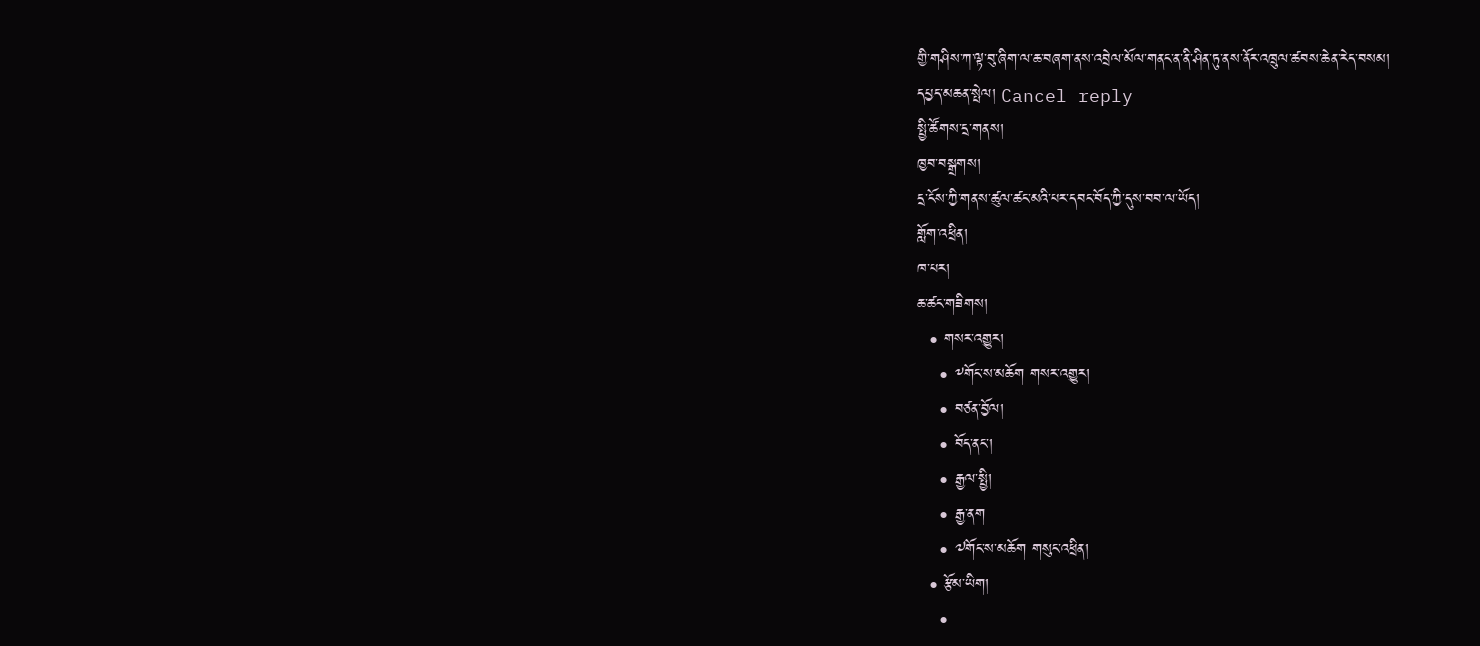གྱི་གཤིས་ཀ་ལྟ་བུ་ཞིག་ལ་ཆ་བཞག་ནས་འབྲེལ་མོལ་གནང་ན་ནི་ཤིན་ཏུ་ནས་ནོར་འཁྲུལ་ཚབས་ཆེན་རེད་བསམ།
དཔྱད་མཆན་སྤེལ། Cancel reply
སྤྱི་ཚོགས་དྲ་གནས།
ཁྱབ་བསྒྲགས།
དྲ་ངོས་ཀྱི་གནས་ཚུལ་ཚང་མའི་པར་དབང་བོད་ཀྱི་དུས་བབ་ལ་ཡོད།
གློག་འཕྲིན།
ཁ་པར།
ཆ་ཚང་གཟིགས།
  • གསར་འགྱུར།
    • ༸གོང་ས་མཆོག གསར་འགྱུར།
    • བཙན་བྱོལ།
    • བོད་ནང་།
    • རྒྱལ་སྤྱི།
    • རྒྱ་ནག
    • ༧གོང་ས་མཆོག གསུང་འཕྲིན།
  • རྩོམ་ཡིག།
    •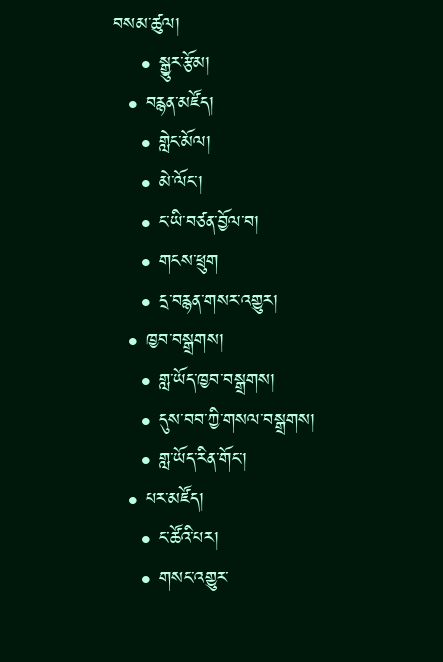བསམ་ཚུལ།
    • སྒྱུར་རྩོམ།
  • བརྙན་མཛོད།
    • གླེང་མོལ།
    • མེ་ལོང་།
    • ང་ཡི་བཙན་བྱོལ་བ།
    • གངས་ཕྲུག
    • དྲ་བརྙན་གསར་འགྱུར།
  • ཁྱབ་བསྒྲགས།
    • གླ་ཡོད་ཁྱབ་བསྒྲགས།
    • དུས་བབ་ཀྱི་གསལ་བསྒྲགས།
    • གླ་ཡོད་རིན་གོང་།
  • པར་མཛོད།
    • ང་ཚོའི་པར།
    • གསང་འགྱུར་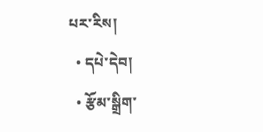པར་རིས།
  • དཔེ་དེབ།
  • རྩོམ་སྒྲིག་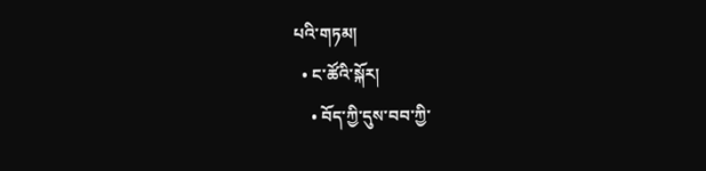པའི་གཏམ།
  • ང་ཚོའི་སྐོར།
    • བོད་ཀྱི་དུས་བབ་ཀྱི་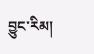བྱུང་རིམ།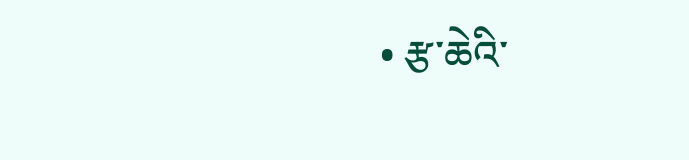• རྩ་ཆེའི་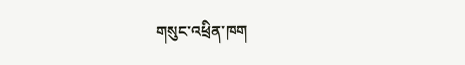གསུང་འཕྲིན་ཁག